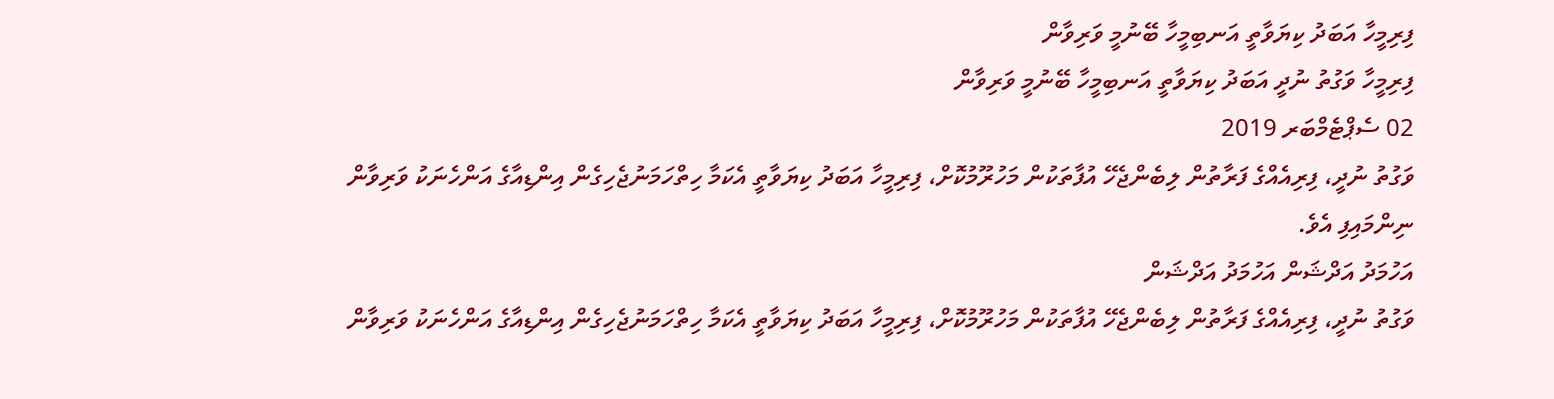ފިރިމީހާ އަބަދު ކިޔަވާތީ އަނބިމީހާ ބޭނުމީ ވަރިވާން
ފިރިމީހާ ވަގުތު ނުދީ އަބަދު ކިޔަވާތީ އަނބިމީހާ ބޭނުމީ ވަރިވާން
02 ސެޕްޓެމްބަރ 2019
ވަގުތު ނުދީ، ފިރިއެއްގެ ފަރާތުން ލިބެންޖެހޭ އުފާތަކުން މަހުރޫމުކޮށް، ފިރިމީހާ އަބަދު ކިޔަވާތީ އެކަމާ ހިތްހަމަނުޖެހިގެން އިންޑިއާގެ އަންހެނަކު ވަރިވާން ނިންމައިފި އެވެ.
އަހުމަދު އަދްޝަން އަހުމަދު އަދްޝަން
ވަގުތު ނުދީ، ފިރިއެއްގެ ފަރާތުން ލިބެންޖެހޭ އުފާތަކުން މަހުރޫމުކޮށް، ފިރިމީހާ އަބަދު ކިޔަވާތީ އެކަމާ ހިތްހަމަނުޖެހިގެން އިންޑިއާގެ އަންހެނަކު ވަރިވާން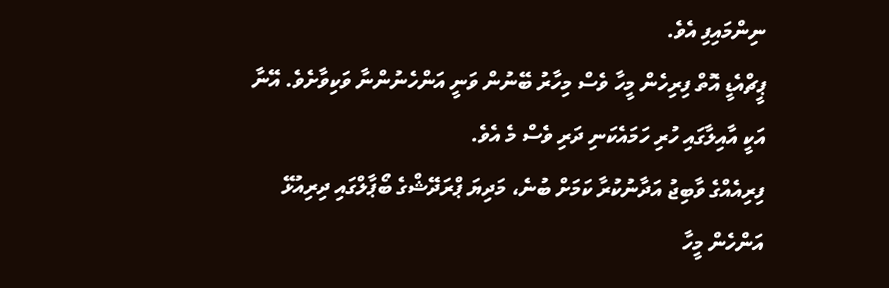ނިންމައިފި އެވެ.
ޕީޗްއެޑީ އޮތް ފިރިހެން މީހާ ވެސް މިހާރު ބޭނުން ވަނީ އަންހެނުންނާ ވަކިވާށެވެ. އޭނާ އަކީ އާއިލާގައި ހުރި ހަމައެކަނި ދަރި ވެސް މެ އެވެ.
ފިރިއެއްގެ ވާބިޖު އަދާނުކުރާ ކަމަށް ބުނެ، މަދިޔަ ޕްރަދޭޝްގެ ބޯޕާލްގައި ދިރިއުޅޭ އަންހެން މީހާ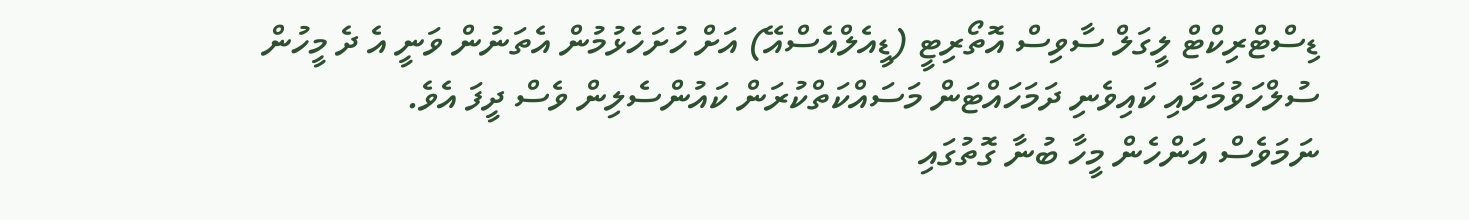ޑިސްޓްރިކްޓް ލީގަލް ސާވިސް އޮތޯރިޓީ (ޑީއެލްއެސްއޭ) އަށް ހުށަހެޅުމުން އެތަނުން ވަނީ އެ ދެ މީހުން ސުލްހަވުމަށާއި ކައިވެނި ދަމަހައްޓަން މަސައްކަތްކުރަން ކައުންސެލިން ވެސް ދީފަ އެވެ.
ނަމަވެސް އަންހެން މީހާ ބުނާ ގޮތުގައި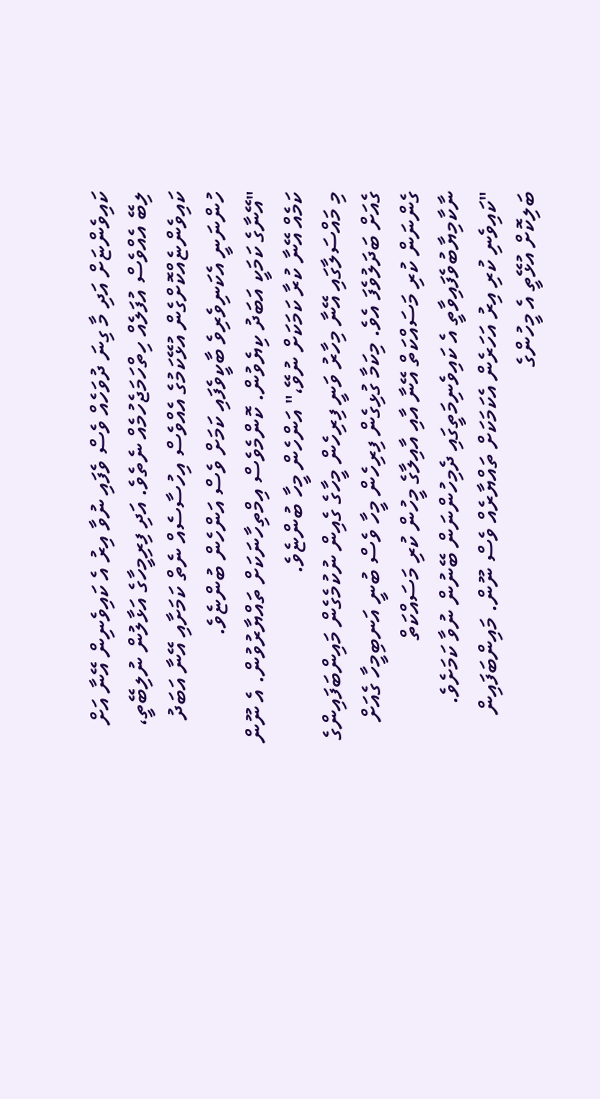ކައިވެންޏަށް އަދި މާ ގިނަ ދުވަހެއް ވެސް ވެފައި ނުވާ އިރު އެ ކައިވެނިން އޭނާ އަށް ލިބޭ އެއްވެސް އުފަލެއް ހިތްހަމަޖެހުމެއް ނެތެވެ. އަދި ފިރިމީހާގެ އަޅާލުން ނުލިބޭތީ، ކައިވެންޏެއްކޮށްގެން އުޅޭކަމުގެ އެއްވެސް އިހުސާސެއް ނެތް ކަމަށާއި އޭނާ އަބަދު ހުންނަނީ އެކަނިވެރިވެ ބާކީވެފައި ކަމަށް ވެސް އަންހެން ބުންޏެވެ.
"އޭނާގެ ކަމަކީ އަބަދު ކިޔެވުން. ކޮންމެވެސް އިމްތިހާނަކަށް ތައްޔާރުވުން. އެ ނޫން ކަމެއް އޭނާ ކުރާ ކަމަކަށް ނުވޭ،" އަންހެން މީހާ ބުންޏެވެ.
މި މައްސަލާގައި އޭނާ މިހާރު ވަނީ ފިރިހެން މީހާގެ ގެއިން ނުކުމެގެން މައިންބަފައިންގެ ގެއަށް ބަދަލުވެފަ އެވެ. މިކަމާ ގުޅިގެން ފިރިހެން މީހާ ވެސް ބުނީ އަނބިމީހާ ގެއަށް ގެންނަން ކުރި މަސައްކަތް އޭނާ އާއި އާއިލާގެ މީހުން ކުރި މަސައްކަތް ނާކާމިޔާބުވެފައިވާތީ އެ ކައިވެނިމަތީގައި ދެމިހުންނަން ބޭނުން ނުވާ ކަމަށެވެ.
"ކައިވެނި ކުރި އިރު އަހަރެން އެކަމަކަށް ތައްޔާރެއް ވެސް ނޫން. މައިންބަފައިން ބަލިކޮށް އުޅޭތީ އެ މީހުންގެ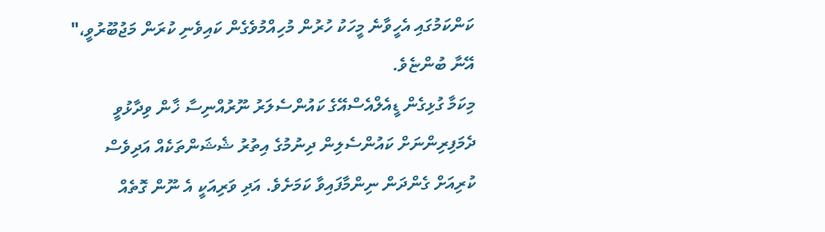ކަންކަމުގައި އެހީވާނެ މީހަކު ހުރުން މުހިއްމުވެގެން ކައިވެނި ކުރަން މަޖުބޫރުވީ،" އޭނާ ބުންޏެވެ.
މިކަމާ ގުޅިގެން ޑީއެލްއެސްއޭގެ ކައުންސެލަރު ނޫރުއްނިސާ ޚާން ވިދާޅުވީ ދެމަފިރިންނަށް ކައުންސެލިން ދިނުމުގެ އިތުރު ޝެޝަންތަކެއް އަދިވެސް ކުރިއަށް ގެންދަން ނިންމާފައިވާ ކަމަށެވެ. އަދި ވަރިއަކީ އެ ނޫން ގޮތެއް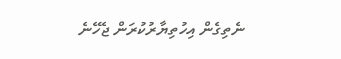ނެތިގެން އިހުތިޔާރުކުރަން ޖެހޭނެ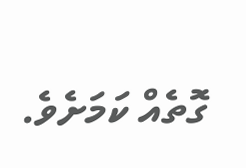ގޮތެއް ކަމަށެވެ.